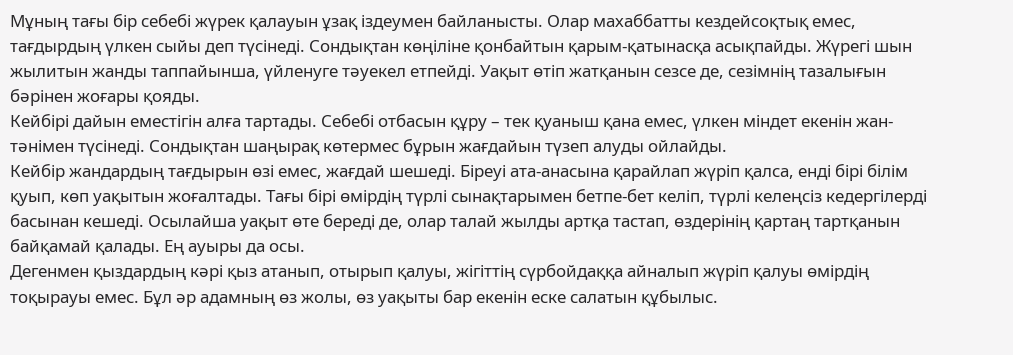Мұның тағы бір себебі жүрек қалауын ұзақ іздеумен байланысты. Олар махаббатты кездейсоқтық емес, тағдырдың үлкен сыйы деп түсінеді. Сондықтан көңіліне қонбайтын қарым-қатынасқа асықпайды. Жүрегі шын жылитын жанды таппайынша, үйленуге тәуекел етпейді. Уақыт өтіп жатқанын сезсе де, сезімнің тазалығын бәрінен жоғары қояды.
Кейбірі дайын еместігін алға тартады. Себебі отбасын құру – тек қуаныш қана емес, үлкен міндет екенін жан-тәнімен түсінеді. Сондықтан шаңырақ көтермес бұрын жағдайын түзеп алуды ойлайды.
Кейбір жандардың тағдырын өзі емес, жағдай шешеді. Біреуі ата-анасына қарайлап жүріп қалса, енді бірі білім қуып, көп уақытын жоғалтады. Тағы бірі өмірдің түрлі сынақтарымен бетпе-бет келіп, түрлі келеңсіз кедергілерді басынан кешеді. Осылайша уақыт өте береді де, олар талай жылды артқа тастап, өздерінің қартаң тартқанын байқамай қалады. Ең ауыры да осы.
Дегенмен қыздардың кәрі қыз атанып, отырып қалуы, жігіттің сүрбойдаққа айналып жүріп қалуы өмірдің тоқырауы емес. Бұл әр адамның өз жолы, өз уақыты бар екенін еске салатын құбылыс.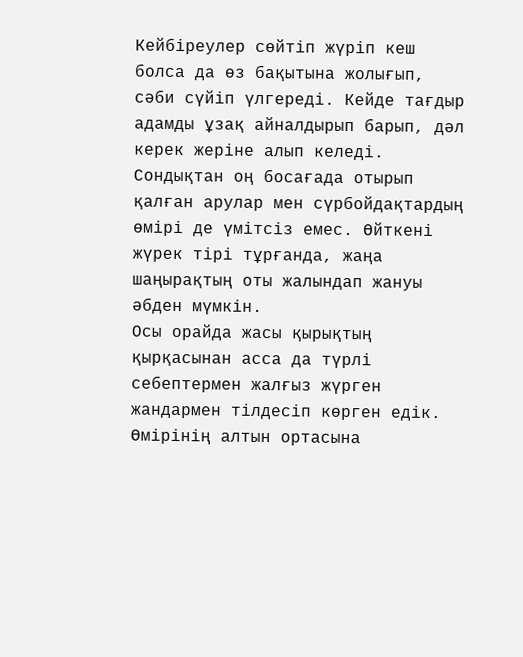Кейбіреулер сөйтіп жүріп кеш болса да өз бақытына жолығып, сәби сүйіп үлгереді. Кейде тағдыр адамды ұзақ айналдырып барып, дәл керек жеріне алып келеді. Сондықтан оң босағада отырып қалған арулар мен сүрбойдақтардың өмірі де үмітсіз емес. Өйткені жүрек тірі тұрғанда, жаңа шаңырақтың оты жалындап жануы әбден мүмкін.
Осы орайда жасы қырықтың қырқасынан асса да түрлі себептермен жалғыз жүрген жандармен тілдесіп көрген едік. Өмірінің алтын ортасына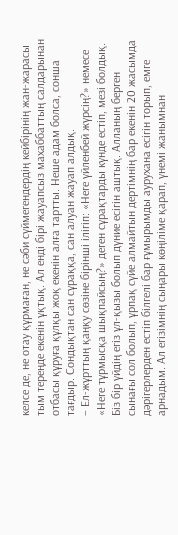келсе де, не отау құрмаған, не сәби сүймегендердің кейбірінің жан-жарасы тым тереңде екенін ұқтық. Ал енді бірі жауапсыз махаббаттың салдарынан отбасы құруға құлқы жоқ екенін алға тартты. Неше адам болса, сонша тағдыр. Сондықтан сан сұраққа, сан алуан жауап алдық.
– Ел-жұрттың қаңқу сөзіне бірінші ілігіп: «Неге үйленбей жүрсің?» немесе «Неге тұрмысқа шықпайсың?» деген сұрақтарды күнде естіп, мезі болдық. Біз бір үйдің егіз ұл-қызы болып дүние есігін аштық. Алланың берген сынағы сол болып, ұрпақ сүйе алмайтын дертімнің бар екенін 20 жасымда дәрігерлерден естіп білгелі бар ғұмырымды аурухана есігін торып, емге арнадым. Ал егізімнің сыңары көңіліме қарап, үнемі жанымнан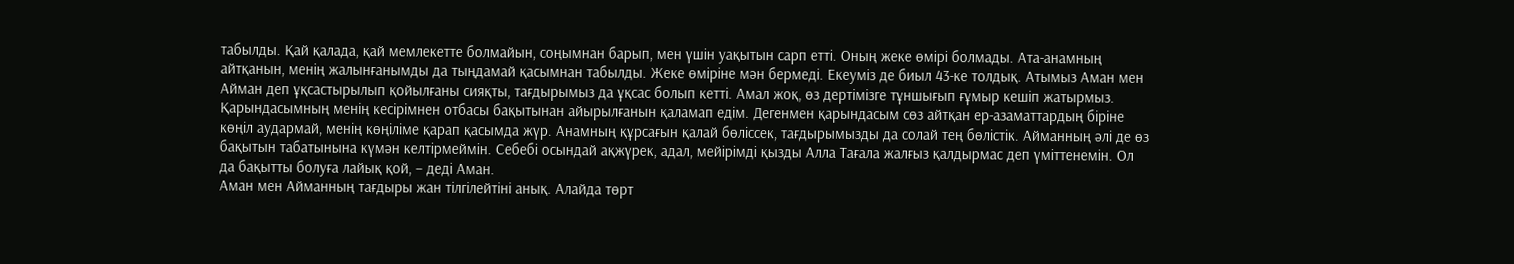табылды. Қай қалада, қай мемлекетте болмайын, соңымнан барып, мен үшін уақытын сарп етті. Оның жеке өмірі болмады. Ата-анамның айтқанын, менің жалынғанымды да тыңдамай қасымнан табылды. Жеке өміріне мән бермеді. Екеуміз де биыл 43-ке толдық. Атымыз Аман мен Айман деп ұқсастырылып қойылғаны сияқты, тағдырымыз да ұқсас болып кетті. Амал жоқ, өз дертімізге тұншығып ғұмыр кешіп жатырмыз. Қарындасымның менің кесірімнен отбасы бақытынан айырылғанын қаламап едім. Дегенмен қарындасым сөз айтқан ер-азаматтардың біріне көңіл аудармай, менің көңіліме қарап қасымда жүр. Анамның құрсағын қалай бөліссек, тағдырымызды да солай тең бөлістік. Айманның әлі де өз бақытын табатынына күмән келтірмеймін. Себебі осындай ақжүрек, адал, мейірімді қызды Алла Тағала жалғыз қалдырмас деп үміттенемін. Ол да бақытты болуға лайық қой, – деді Аман.
Аман мен Айманның тағдыры жан тілгілейтіні анық. Алайда төрт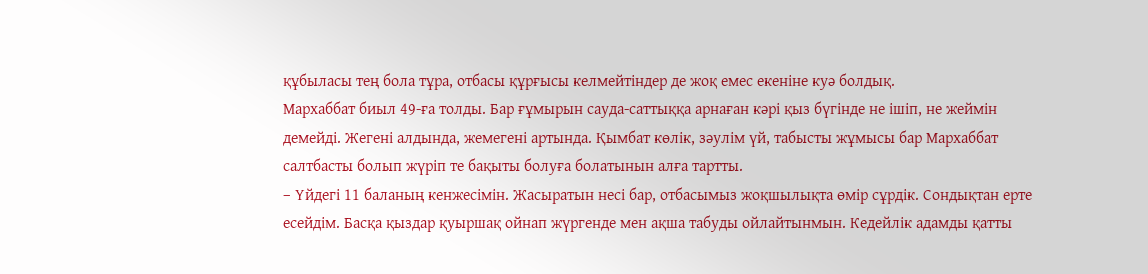құбыласы тең бола тұра, отбасы құрғысы келмейтіндер де жоқ емес екеніне куә болдық.
Мархаббат биыл 49-ға толды. Бар ғұмырын сауда-саттыққа арнаған кәрі қыз бүгінде не ішіп, не жеймін демейді. Жегені алдында, жемегені артында. Қымбат көлік, зәулім үй, табысты жұмысы бар Мархаббат салтбасты болып жүріп те бақыты болуға болатынын алға тартты.
– Үйдегі 11 баланың кенжесімін. Жасыратын несі бар, отбасымыз жоқшылықта өмір сұрдік. Сондықтан ерте есейдім. Басқа қыздар қуыршақ ойнап жүргенде мен ақша табуды ойлайтынмын. Кедейлік адамды қатты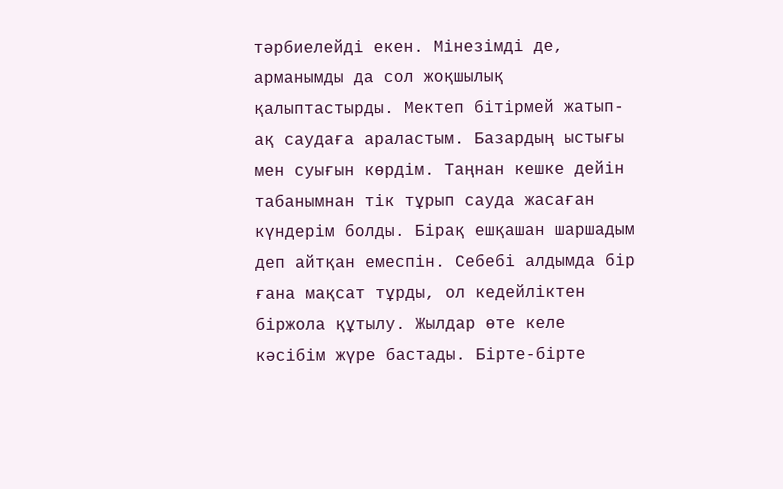тәрбиелейді екен. Мінезімді де, арманымды да сол жоқшылық қалыптастырды. Мектеп бітірмей жатып-ақ саудаға араластым. Базардың ыстығы мен суығын көрдім. Таңнан кешке дейін табанымнан тік тұрып сауда жасаған күндерім болды. Бірақ ешқашан шаршадым деп айтқан емеспін. Себебі алдымда бір ғана мақсат тұрды, ол кедейліктен біржола құтылу. Жылдар өте келе кәсібім жүре бастады. Бірте-бірте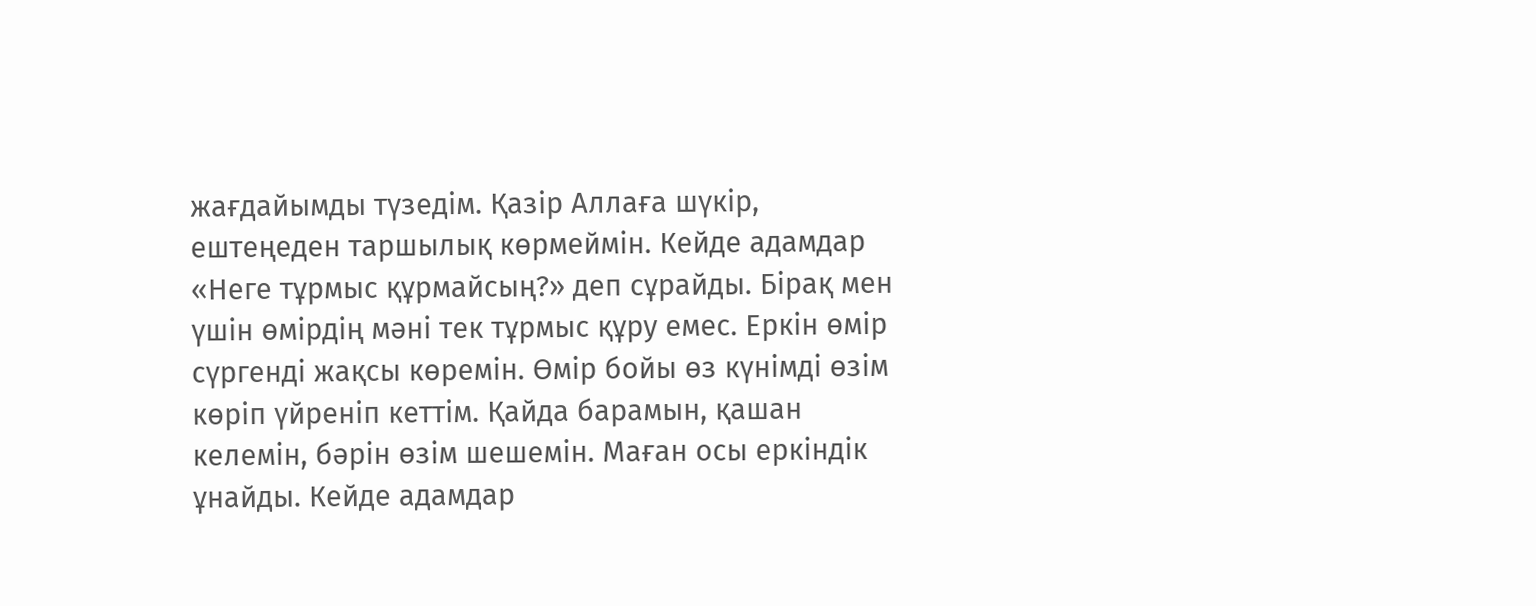жағдайымды түзедім. Қазір Аллаға шүкір, ештеңеден таршылық көрмеймін. Кейде адамдар «Неге тұрмыс құрмайсың?» деп сұрайды. Бірақ мен үшін өмірдің мәні тек тұрмыс құру емес. Еркін өмір сүргенді жақсы көремін. Өмір бойы өз күнімді өзім көріп үйреніп кеттім. Қайда барамын, қашан келемін, бәрін өзім шешемін. Маған осы еркіндік ұнайды. Кейде адамдар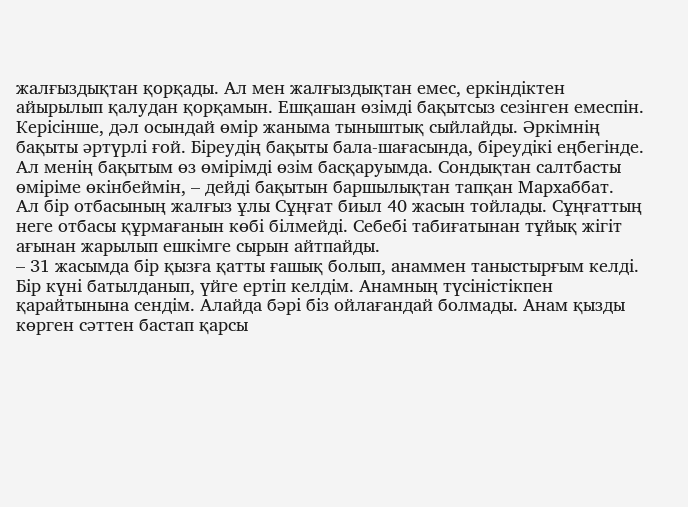жалғыздықтан қорқады. Ал мен жалғыздықтан емес, еркіндіктен айырылып қалудан қорқамын. Ешқашан өзімді бақытсыз сезінген емеспін. Керісінше, дәл осындай өмір жаныма тыныштық сыйлайды. Әркімнің бақыты әртүрлі ғой. Біреудің бақыты бала-шағасында, біреудікі еңбегінде. Ал менің бақытым өз өмірімді өзім басқаруымда. Сондықтан салтбасты өміріме өкінбеймін, – дейді бақытын баршылықтан тапқан Мархаббат.
Ал бір отбасының жалғыз ұлы Сұңғат биыл 40 жасын тойлады. Сұңғаттың неге отбасы құрмағанын көбі білмейді. Себебі табиғатынан тұйық жігіт ағынан жарылып ешкімге сырын айтпайды.
– 31 жасымда бір қызға қатты ғашық болып, анаммен таныстырғым келді. Бір күні батылданып, үйге ертіп келдім. Анамның түсіністікпен қарайтынына сендім. Алайда бәрі біз ойлағандай болмады. Анам қызды көрген сәттен бастап қарсы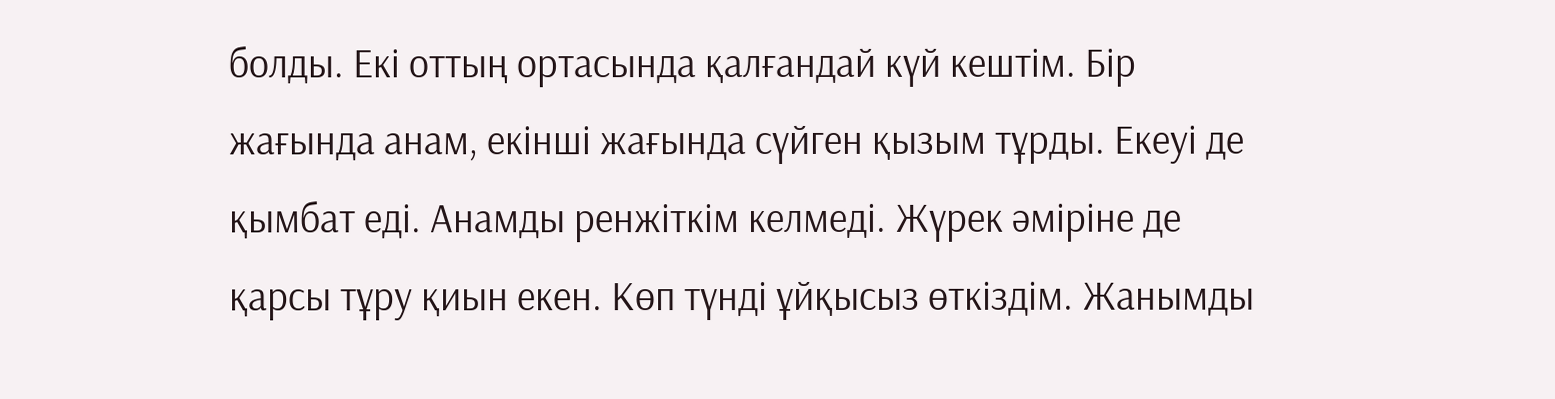болды. Екі оттың ортасында қалғандай күй кештім. Бір жағында анам, екінші жағында сүйген қызым тұрды. Екеуі де қымбат еді. Анамды ренжіткім келмеді. Жүрек әміріне де қарсы тұру қиын екен. Көп түнді ұйқысыз өткіздім. Жанымды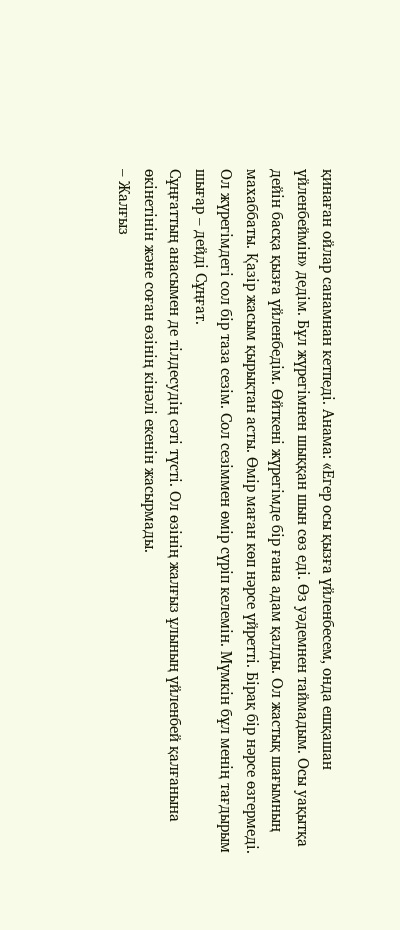қинаған ойлар санамнан кетпеді. Анама: «Егер осы қызға үйленбесем, онда ешқашан үйленбеймін» дедім. Бұл жүрегімнен шыққан шын сөз еді. Өз уәдемнен таймадым. Осы уақытқа дейін басқа қызға үйленбедім. Өйткені жүрегімде бір ғана адам қалды. Ол жастық шағымның махаббаты. Қазір жасым қырықтан асты. Өмір маған көп нәрсе үйретті. Бірақ бір нәрсе өзгермеді. Ол жүрегімдегі сол бір таза сезім. Сол сезіммен өмір сүріп келемін. Мүмкін бұл менің тағдырым шығар – дейді Сұңғат.
Сұңғаттың анасымен де тілдесудің сәті түсті. Ол өзінің жалғыз ұлының үйленбей қалғанына өкінетінін және соған өзінің кінәлі екенін жасырмады.
– Жалғыз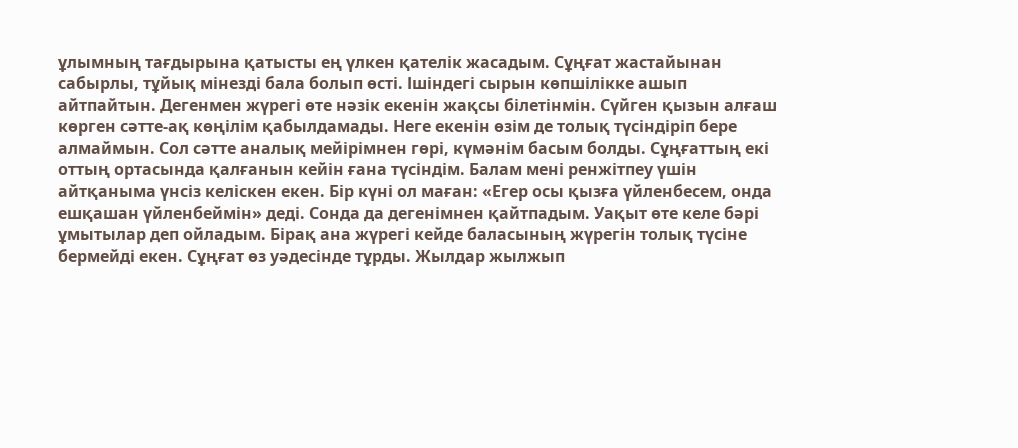ұлымның тағдырына қатысты ең үлкен қателік жасадым. Сұңғат жастайынан сабырлы, тұйық мінезді бала болып өсті. Ішіндегі сырын көпшілікке ашып айтпайтын. Дегенмен жүрегі өте нәзік екенін жақсы білетінмін. Сүйген қызын алғаш көрген сәтте-ақ көңілім қабылдамады. Неге екенін өзім де толық түсіндіріп бере алмаймын. Сол сәтте аналық мейірімнен гөрі, күмәнім басым болды. Сұңғаттың екі оттың ортасында қалғанын кейін ғана түсіндім. Балам мені ренжітпеу үшін айтқаныма үнсіз келіскен екен. Бір күні ол маған: «Егер осы қызға үйленбесем, онда ешқашан үйленбеймін» деді. Сонда да дегенімнен қайтпадым. Уақыт өте келе бәрі ұмытылар деп ойладым. Бірақ ана жүрегі кейде баласының жүрегін толық түсіне бермейді екен. Сұңғат өз уәдесінде тұрды. Жылдар жылжып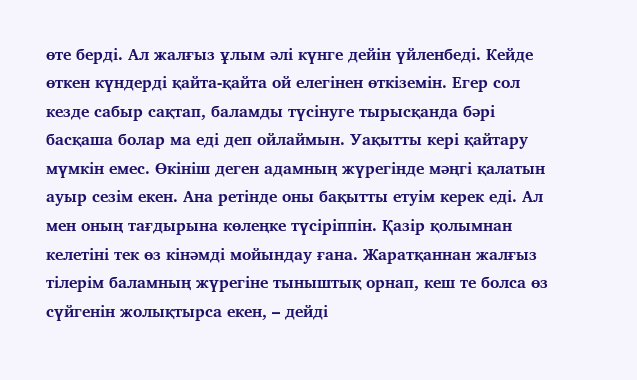өте берді. Ал жалғыз ұлым әлі күнге дейін үйленбеді. Кейде өткен күндерді қайта-қайта ой елегінен өткіземін. Егер сол кезде сабыр сақтап, баламды түсінуге тырысқанда бәрі басқаша болар ма еді деп ойлаймын. Уақытты кері қайтару мүмкін емес. Өкініш деген адамның жүрегінде мәңгі қалатын ауыр сезім екен. Ана ретінде оны бақытты етуім керек еді. Ал мен оның тағдырына көлеңке түсіріппін. Қазір қолымнан келетіні тек өз кінәмді мойындау ғана. Жаратқаннан жалғыз тілерім баламның жүрегіне тыныштық орнап, кеш те болса өз сүйгенін жолықтырса екен, – дейді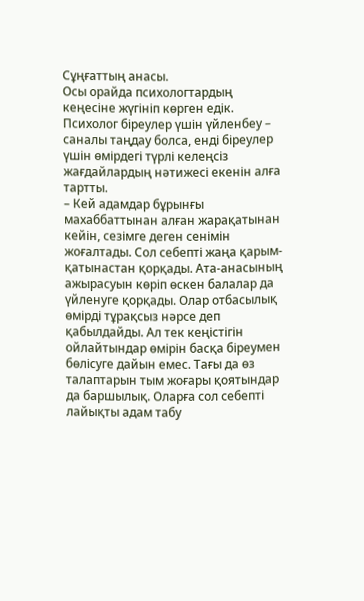Сұңғаттың анасы.
Осы орайда психологтардың кеңесіне жүгініп көрген едік. Психолог біреулер үшін үйленбеу – саналы таңдау болса, енді біреулер үшін өмірдегі түрлі келеңсіз жағдайлардың нәтижесі екенін алға тартты.
– Кей адамдар бұрынғы махаббаттынан алған жарақатынан кейін, сезімге деген сенімін жоғалтады. Сол себепті жаңа қарым-қатынастан қорқады. Ата-анасының ажырасуын көріп өскен балалар да үйленуге қорқады. Олар отбасылық өмірді тұрақсыз нәрсе деп қабылдайды. Ал тек кеңістігін ойлайтындар өмірін басқа біреумен бөлісуге дайын емес. Тағы да өз талаптарын тым жоғары қоятындар да баршылық. Оларға сол себепті лайықты адам табу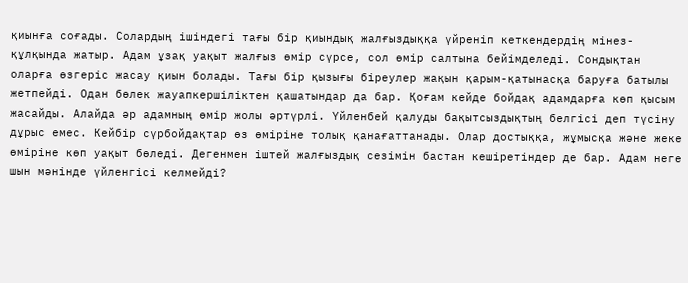қиынға соғады. Солардың ішіндегі тағы бір қиындық жалғыздыққа үйреніп кеткендердің мінез-құлқында жатыр. Адам ұзақ уақыт жалғыз өмір сүрсе, сол өмір салтына бейімделеді. Сондықтан оларға өзгеріс жасау қиын болады. Тағы бір қызығы біреулер жақын қарым-қатынасқа баруға батылы жетпейді. Одан бөлек жауапкершіліктен қашатындар да бар. Қоғам кейде бойдақ адамдарға көп қысым жасайды. Алайда әр адамның өмір жолы әртүрлі. Үйленбей қалуды бақытсыздықтың белгісі деп түсіну дұрыс емес. Кейбір сүрбойдақтар өз өміріне толық қанағаттанады. Олар достыққа, жұмысқа және жеке өміріне көп уақыт бөледі. Дегенмен іштей жалғыздық сезімін бастан кешіретіндер де бар. Адам неге шын мәнінде үйленгісі келмейді?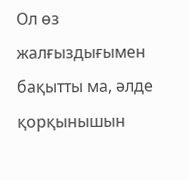Ол өз жалғыздығымен бақытты ма, әлде қорқынышын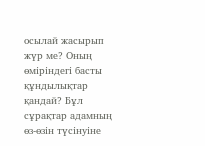осылай жасырып жүр ме? Оның өміріндегі басты құндылықтар қандай? Бұл сұрақтар адамның өз-өзін түсінуіне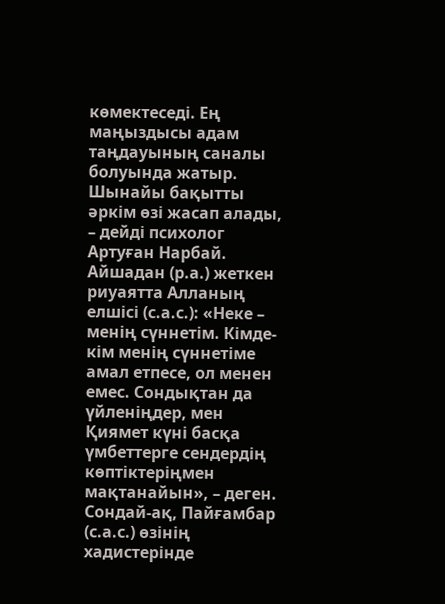көмектеседі. Ең маңыздысы адам таңдауының саналы болуында жатыр. Шынайы бақытты әркім өзі жасап алады, – дейді психолог Артуған Нарбай.
Айшадан (р.а.) жеткен риуаятта Алланың елшісі (с.а.с.): «Неке – менің сүннетім. Кімде-кім менің сүннетіме амал етпесе, ол менен емес. Сондықтан да үйленіңдер, мен Қиямет күні басқа үмбеттерге сендердің көптіктеріңмен мақтанайын», – деген. Сондай-ақ, Пайғамбар (с.а.с.) өзінің хадистерінде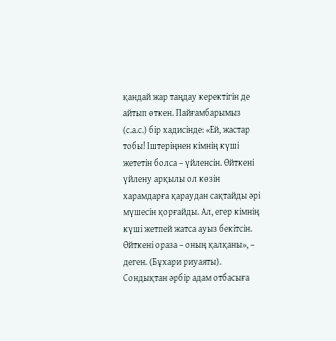қандай жар таңдау керектігін де айтып өткен. Пайғамбарымыз (с.а.с.) бір хадисінде: «Ей, жастар тобы! Іштеріңнен кімнің күші жететін болса – үйленсін. Өйткені үйлену арқылы ол көзін харамдарға қараудан сақтайды әрі мүшесін қорғайды. Ал, егер кімнің күші жетпей жатса ауыз бекітсін. Өйткені ораза – оның қалқаны», – деген. (Бұхари риуаяты). Сондықтан әрбір адам отбасыға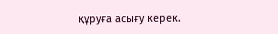құруға асығу керек.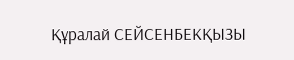Құралай СЕЙСЕНБЕКҚЫЗЫ